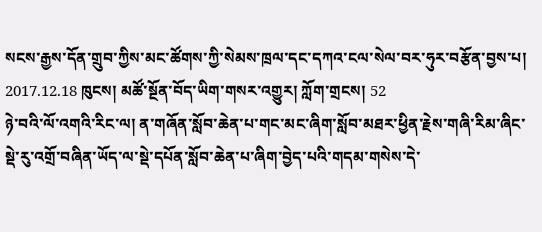སངས་རྒྱས་དོན་གྲུབ་ཀྱིས་མང་ཚོགས་ཀྱི་སེམས་ཁྲལ་དང་དཀའ་ངལ་སེལ་བར་ཧུར་བརྩོན་བྱས་པ།
2017.12.18 ཁུངས། མཚོ་སྔོན་བོད་ཡིག་གསར་འགྱུར། ཀློག་གྲངས། 52
ཉེ་བའི་ལོ་འགའི་རིང་ལ། ན་གཞོན་སློབ་ཆེན་པ་གང་མང་ཞིག་སློབ་མཐར་ཕྱིན་རྗེས་གཞི་རིམ་ཞིང་སྡེ་རུ་འགྲོ་བཞིན་ཡོད་ལ་སྡེ་དཔོན་སློབ་ཆེན་པ་ཞིག་བྱེད་པའི་གདམ་གསེས་དེ་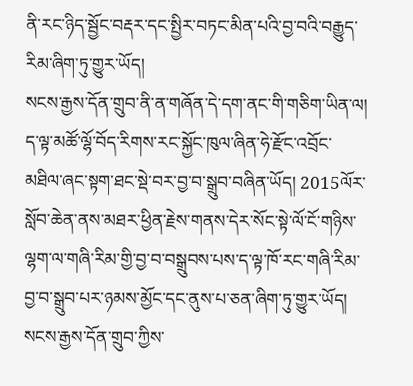ནི་རང་ཉིད་སྦྱོང་བརྡར་དང་སྤྱིར་བཏང་མིན་པའི་བྱ་བའི་བརྒྱུད་རིམ་ཞིག་ཏུ་གྱུར་ཡོད།
སངས་རྒྱས་དོན་གྲུབ་ནི་ན་གཞོན་དེ་དག་ནང་གི་གཅིག་ཡིན་ལ། ད་ལྟ་མཚོ་ལྷོ་བོད་རིགས་རང་སྐྱོང་ཁུལ་ཞིན་ཧེ་རྫོང་འབྲོང་མཐིལ་ཞང་སྟག་ཐང་སྡེ་བར་བྱ་བ་སྒྲུབ་བཞིན་ཡོད། 2015ལོར་སློབ་ཆེན་ནས་མཐར་ཕྱིན་རྗེས་གནས་དེར་སོང་སྟེ་ལོ་ངོ་གཉིས་ལྷག་ལ་གཞི་རིམ་གྱི་བྱ་བ་བསྒྲུབས་པས་ད་ལྟ་ཁོ་རང་གཞི་རིམ་བྱ་བ་སྒྲུབ་པར་ཉམས་མྱོང་དང་ནུས་པ་ཅན་ཞིག་ཏུ་གྱུར་ཡོད།
སངས་རྒྱས་དོན་གྲུབ་ཀྱིས་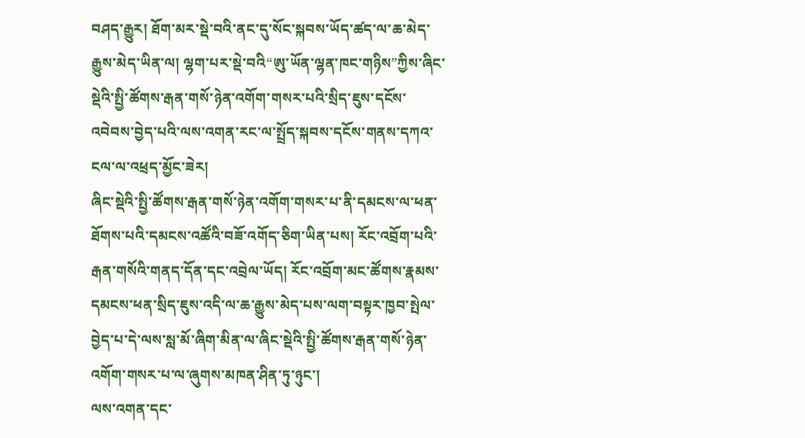བཤད་རྒྱུར། ཐོག་མར་སྡེ་བའི་ནང་དུ་སོང་སྐབས་ཡོད་ཚད་ལ་ཆ་མེད་རྒྱུས་མེད་ཡིན་ལ། ལྷག་པར་སྡེ་བའི“ཨུ་ཡོན་ལྷན་ཁང་གཉིས”ཀྱིས་ཞིང་སྡེའི་སྤྱི་ཚོགས་རྒན་གསོ་ཉེན་འགོག་གསར་པའི་སྲིད་ཇུས་དངོས་འབེབས་བྱེད་པའི་ལས་འགན་རང་ལ་སྤྲོད་སྐབས་དངོས་གནས་དཀའ་ངལ་ལ་འཕྲད་མྱོང་ཟེར།
ཞིང་སྡེའི་སྤྱི་ཚོགས་རྒན་གསོ་ཉེན་འགོག་གསར་པ་ནི་དམངས་ལ་ཕན་ཐོགས་པའི་དམངས་འཚོའི་བཟོ་འགོད་ཅིག་ཡིན་པས། རོང་འབྲོག་པའི་རྒན་གསོའི་གནད་དོན་དང་འབྲེལ་ཡོད། རོང་འབྲོག་མང་ཚོགས་རྣམས་དམངས་ཕན་སྲིད་ཇུས་འདི་ལ་ཆ་རྒྱུས་མེད་པས་ལག་བསྟར་ཁྱབ་སྤེལ་བྱེད་པ་དེ་ལས་སླ་མོ་ཞིག་མིན་ལ་ཞིང་སྡེའི་སྤྱི་ཚོགས་རྒན་གསོ་ཉེན་འགོག་གསར་པ་ལ་ཞུགས་མཁན་ཤིན་ཏུ་ཉུང་།
ལས་འགན་དང་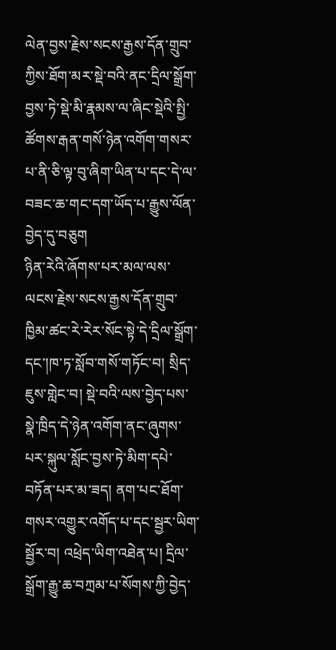ལེན་བྱས་རྗེས་སངས་རྒྱས་དོན་གྲུབ་ཀྱིས་ཐོག་མར་སྡེ་བའི་ནང་དྲིལ་སྒྲོག་བྱས་ཏེ་སྡེ་མི་རྣམས་ལ་ཞིང་སྡེའི་སྤྱི་ཚོགས་རྒན་གསོ་ཉེན་འགོག་གསར་པ་ནི་ཅི་ལྟ་བུ་ཞིག་ཡིན་པ་དང་དེ་ལ་བཟང་ཆ་གང་དག་ཡོད་པ་རྒྱུས་ལོན་བྱེད་དུ་བཅུག
ཉིན་རེའི་ཞོགས་པར་མལ་ལས་ལངས་རྗེས་སངས་རྒྱས་དོན་གྲུབ་ཁྱིམ་ཚང་རེ་རེར་སོང་སྟེ་དེ་དྲིལ་སྒྲོག་དང་།ཁ་ཏ་སློབ་གསོ་གཏོང་བ། སྲིད་ཇུས་གླེང་བ། སྡེ་བའི་ལས་བྱེད་པས་སྣེ་ཁྲིད་དེ་ཉེན་འགོག་ནང་ཞུགས་པར་སྐུལ་སློང་བྱས་ཏེ་མིག་དཔེ་བཏོན་པར་མ་ཟད། ནག་པང་ཐོག་གསར་འགྱུར་འགོད་པ་དང་སྦྱར་ཡིག་སྦྱོར་བ། འཕྲེད་ཡིག་འཐེན་པ། དྲིལ་སྒྲོག་རྒྱུ་ཆ་བཀྲམ་པ་སོགས་ཀྱི་བྱེད་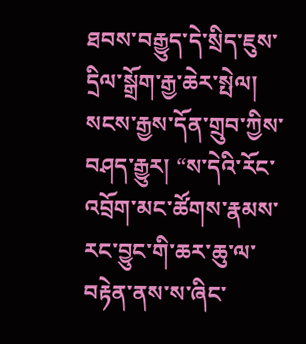ཐབས་བརྒྱུད་དེ་སྲིད་ཇུས་དྲིལ་སྒྲོག་རྒྱ་ཆེར་སྤེལ།
སངས་རྒྱས་དོན་གྲུབ་ཀྱིས་བཤད་རྒྱུར། “ས་དེའི་རོང་འབྲོག་མང་ཚོགས་རྣམས་རང་བྱུང་གི་ཆར་ཆུ་ལ་བརྟེན་ནས་ས་ཞིང་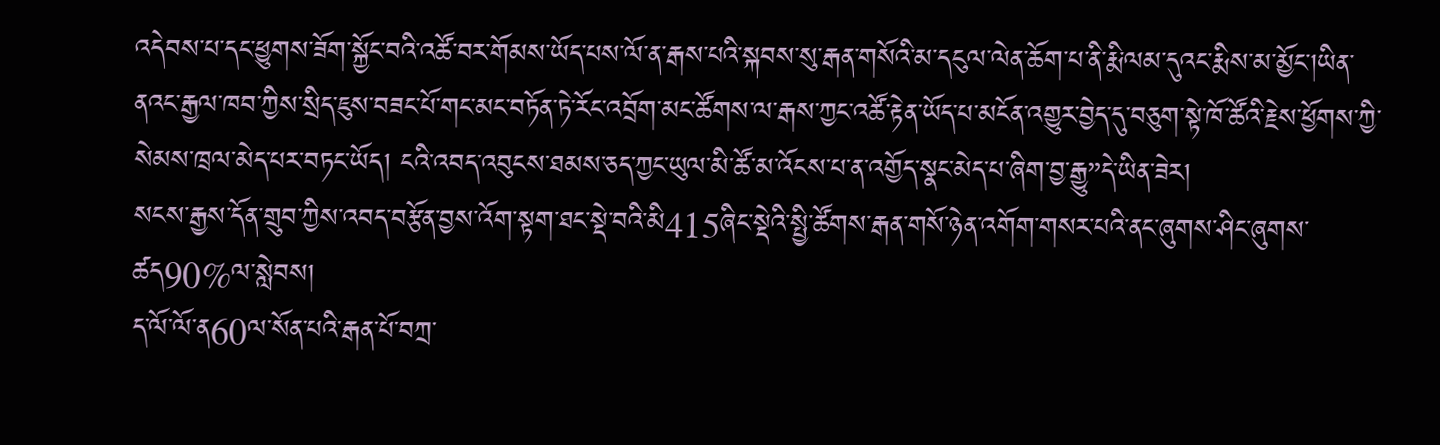འདེབས་པ་དང་ཕྱུགས་ཟོག་སྐྱོང་བའི་འཚོ་བར་གོམས་ཡོད་པས་ལོ་ན་རྒས་པའི་སྐབས་སུ་རྒན་གསོའི་མ་དངུལ་ལེན་ཆོག་པ་ནི་རྨི་ལམ་དུའང་རྨིས་མ་མྱོང་།ཡིན་ནའང་རྒྱལ་ཁབ་ཀྱིས་སྲིད་ཇུས་བཟང་པོ་གང་མང་བཏོན་ཏེ་རོང་འབྲོག་མང་ཚོགས་ལ་རྒས་ཀྱང་འཚོ་རྟེན་ཡོད་པ་མངོན་འགྱུར་བྱེད་དུ་བཅུག་སྟེ་ཁོ་ཚོའི་རྗེས་ཕྱོགས་ཀྱི་སེམས་ཁྲལ་མེད་པར་བཏང་ཡོད། ངའི་འབད་འབུངས་ཐམས་ཅད་ཀྱང་ཡུལ་མི་ཚོ་མ་འོངས་པ་ན་འགྱོད་སྣང་མེད་པ་ཞིག་བྱ་རྒྱུ”དེ་ཡིན་ཟེར།
སངས་རྒྱས་དོན་གྲུབ་ཀྱིས་འབད་བརྩོན་བྱས་འོག་སྟག་ཐང་སྡེ་བའི་མི415ཞིང་སྡེའི་སྤྱི་ཚོགས་རྒན་གསོ་ཉེན་འགོག་གསར་པའི་ནང་ཞུགས་ཤིང་ཞུགས་ཚད90%ལ་སླེབས།
ད་ལོ་ལོ་ན60ལ་སོན་པའི་རྒན་པོ་བཀྲ་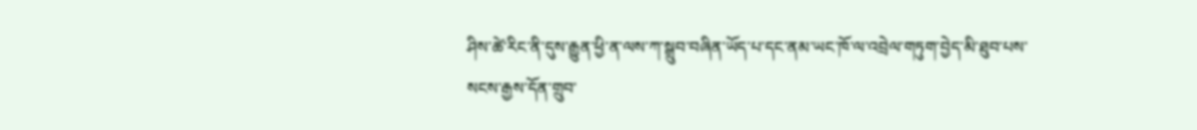ཤིས་ཚེ་རིང་ནི་དུས་རྒྱུན་ཕྱི་ན་ལས་ཀ་སྒྲུབ་བཞིན་ཡོད་པ་དང་ནམ་ཡང་ཁོ་ལ་འབྲེལ་གཏུག་བྱེད་མི་ཐུབ་པས་སངས་རྒྱས་དོན་གྲུབ་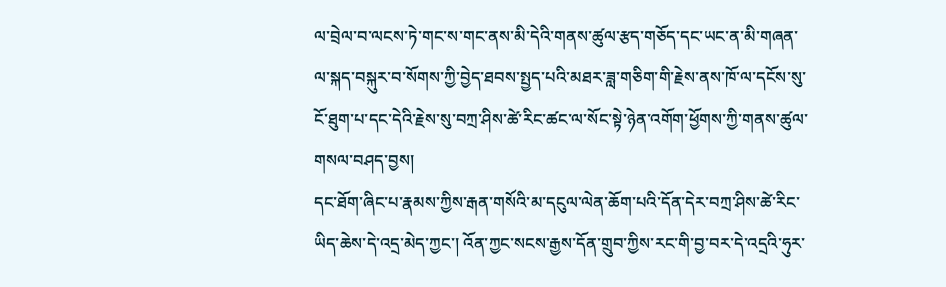ལ་བྲེལ་བ་ལངས་ཏེ་གང་ས་གང་ནས་མི་དེའི་གནས་ཚུལ་རྩད་གཅོད་དང་ཡང་ན་མི་གཞན་ལ་སྐད་བསྐུར་བ་སོགས་ཀྱི་བྱེད་ཐབས་སྤྱད་པའི་མཐར་ཟླ་གཅིག་གི་རྗེས་ནས་ཁོ་ལ་དངོས་སུ་ངོ་ཐུག་པ་དང་དེའི་རྗེས་སུ་བཀྲ་ཤིས་ཚེ་རིང་ཚང་ལ་སོང་སྟེ་ཉེན་འགོག་ཕྱོགས་ཀྱི་གནས་ཚུལ་གསལ་བཤད་བྱས།
དང་ཐོག་ཞིང་པ་རྣམས་ཀྱིས་རྒན་གསོའི་མ་དངུལ་ལེན་ཆོག་པའི་དོན་དེར་བཀྲ་ཤིས་ཚེ་རིང་ཡིད་ཆེས་དེ་འདྲ་མེད་ཀྱང་། འོན་ཀྱང་སངས་རྒྱས་དོན་གྲུབ་ཀྱིས་རང་གི་བྱ་བར་དེ་འདྲའི་ཧུར་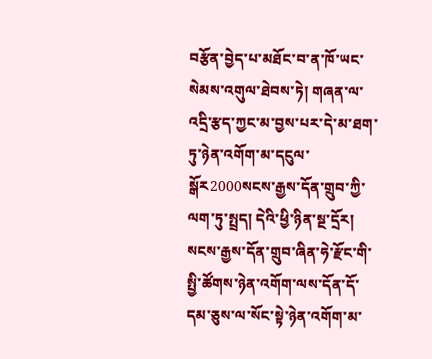བརྩོན་བྱེད་པ་མཐོང་བ་ན་ཁོ་ཡང་སེམས་འགུལ་ཐེབས་ཏེ། གཞན་ལ་འདྲི་རྩད་ཀྱང་མ་བྱས་པར་དེ་མ་ཐག་ཏུ་ཉེན་འགོག་མ་དངུལ་སྒོར2000སངས་རྒྱས་དོན་གྲུབ་ཀྱི་ལག་ཏུ་སྤྲད། དེའི་ཕྱི་ཉིན་སྔ་དྲོར། སངས་རྒྱས་དོན་གྲུབ་ཞིན་ཧེ་རྫོང་གི་སྤྱི་ཚོགས་ཉེན་འགོག་ལས་དོན་དོ་དམ་ཅུས་ལ་སོང་སྟེ་ཉེན་འགོག་མ་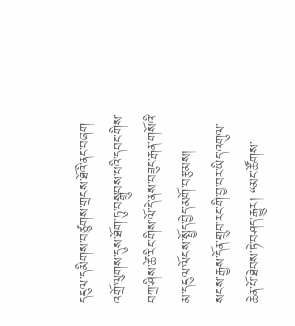དངུལ་དམིགས་བཙུགས་གྲངས་ཐོའི་ནང་བཞག འགྲོ་ལུགས་དུས་ཐོག་ཏུ་བསྒྲུབས་པའི་དབང་གིས་བཀྲ་ཤིས་ཚེ་རིང་གིས་ལོ་དེ་ནས་བཟུང་རྒན་གསོའི་མ་དངུལ་ལོངས་སྤྱོད་བྱེད་མགོ་བརྩམས།
སངས་རྒྱས་དོན་གྲུབ་རང་གི་བྱ་བར་ཡིད་འགུལ་ཆེན་པོ་ཐེབས་ཏེ་བཤད་རྒྱུར། “མང་ཚོགས་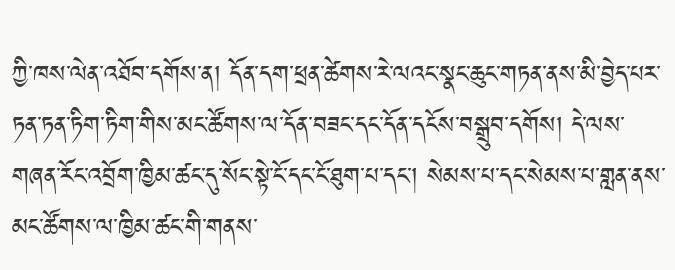ཀྱི་ཁས་ལེན་འཐོབ་དགོས་ན། དོན་དག་ཕྲན་ཚེགས་རེ་ལའང་སྣང་ཆུང་གཏན་ནས་མི་བྱེད་པར་ཏན་ཏན་ཏིག་ཏིག་གིས་མང་ཚོགས་ལ་དོན་བཟང་དང་དོན་དངོས་བསྒྲུབ་དགོས། དེ་ལས་གཞན་རོང་འབྲོག་ཁྱིམ་ཚང་དུ་སོང་སྟེ་ངོ་དང་ངོ་ཐུག་པ་དང་། སེམས་པ་དང་སེམས་པ་གླན་ནས་མང་ཚོགས་ལ་ཁྱིམ་ཚང་གི་གནས་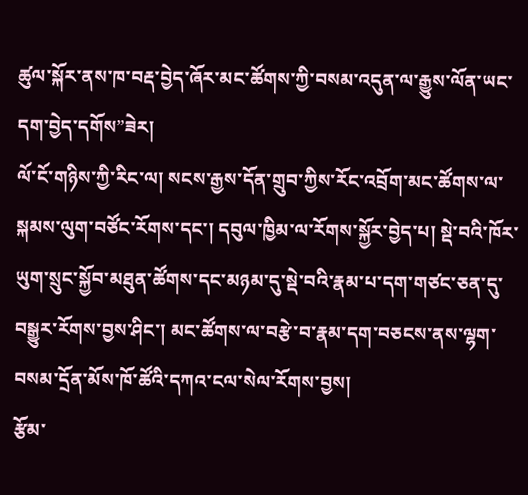ཚུལ་སྐོར་ནས་ཁ་བརྡ་བྱེད་ཞོར་མང་ཚོགས་ཀྱི་བསམ་འདུན་ལ་རྒྱུས་ལོན་ཡང་དག་བྱེད་དགོས”ཟེར།
ལོ་ངོ་གཉིས་ཀྱི་རིང་ལ། སངས་རྒྱས་དོན་གྲུབ་ཀྱིས་རོང་འབྲོག་མང་ཚོགས་ལ་སྐམས་ལུག་བཙོང་རོགས་དང་། དབུལ་ཁྱིམ་ལ་རོགས་སྐྱོར་བྱེད་པ། སྡེ་བའི་ཁོར་ཡུག་སྲུང་སྐྱོབ་མཐུན་ཚོགས་དང་མཉམ་དུ་སྡེ་བའི་རྣམ་པ་དག་གཙང་ཅན་དུ་བསྒྱུར་རོགས་བྱས་ཤིང་། མང་ཚོགས་ལ་བརྩེ་བ་རྣམ་དག་བཅངས་ནས་ལྷག་བསམ་དྲོན་མོས་ཁོ་ཚོའི་དཀའ་ངལ་སེལ་རོགས་བྱས།
རྩོམ་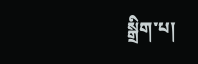སྒྲིག་པ།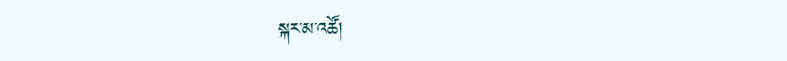སྐར་མ་འཚོ།